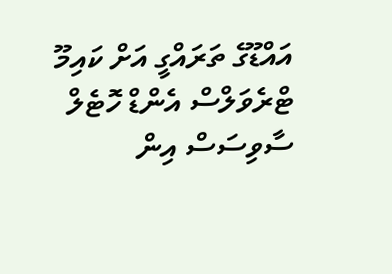އައްޑޫގެ ތަރައްގީ އަށް ކައިމޫ ޓްރެވަލްސް އެންޑް ހޮޓެލް ސާވިސަސް އިން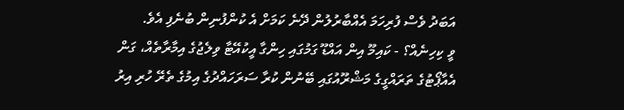އަބަދު ވެސް ފުރިހަމަ އެއްބާރުލުން ދޭނެ ކަމަށް އެ ކުންފުނިން ބުނެފި އެވެ.
ވީ ކިހިނެއް؟ - ކައިމޫ އިން އައްޑޫ ގަމުގައި ހިންގާ އީކުއޭޓާ ވިލެޖުގެ އިމާރާތެއް، ގަން އެއާޕޯޓުގެ ތަރައްގީގެ މަޝްރޫއުގައި ބޭނުން ކުރާ ސަރަހައްދުގެ އިމުގެ ތެރޭ ހުރި އިރު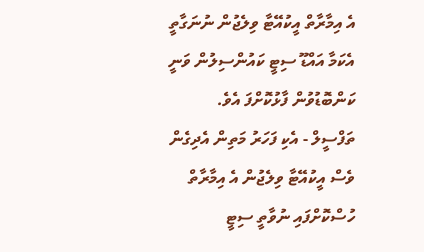އެ އިމާރާތް އީކުއޭޓާ ވިލެޖުން ނުނަގާތީ އެކަމާ އައްޑޫ ސިޓީ ކައުންސިލުން ވަނީ ކަންބޮޑުވުން ފާޅުކޮށްފަ އެވެ.
ތަފްސީލް - އެކި ފަހަރު މަތިން އެދިގެން ވެސް އީކުއޭޓާ ވިލެޖުން އެ އިމާރާތް ހުސްކޮށްފައި ނުވާތީ ސިޓީ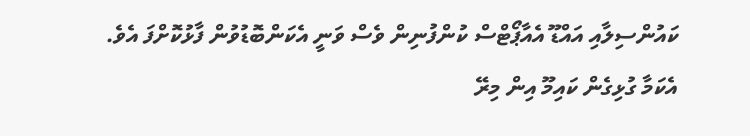ކައުންސިލާއި އައްޑޫ އެއާޕޯޓްސް ކުންފުނިން ވެސް ވަނީ އެކަންބޮޑުވުން ފާޅުކޮށްފަ އެވެ.
އެކަމާ ގުޅިގެން ކައިމޫ އިން މިރޭ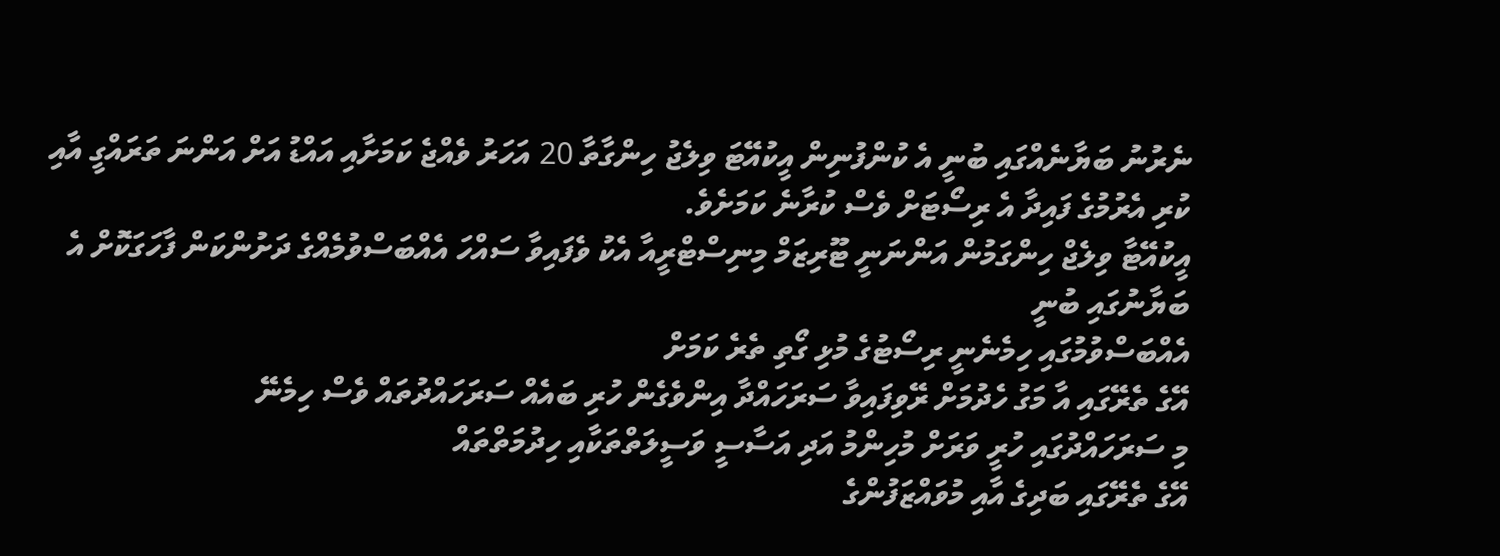ނެރުނު ބަޔާނެއްގައި ބުނީ އެ ކުންފުނިން އީކުއޭޓަ ވިލެޖު ހިންގާތާ 20 އަހަރު ވެއްޖެ ކަމަށާއި އައްޑު އަށް އަންނަ ތަރައްގީ އާއި ކުރި އެރުމުގެ ފައިދާ އެ ރިސޯޓަށް ވެސް ކުރާނެ ކަމަށެވެ.
އީކުއޭޓާ ވިލެޖް ހިންގަމުން އަންނަނީ ޓޫރިޒަމް މިނިސްޓްރީއާ އެކު ވެފައިވާ ސައްހަ އެއްބަސްވުމެއްގެ ދަށުންކަން ފާހަގަކޮށް އެ ބަޔާނުގައި ބުނީ
އެއްބަސްވުމުގައި ހިމެނެނީ ރިސޯޓުގެ މުޅި ގޯތި ތެރެ ކަމަށް
އޭގެ ތެރޭގައި އާ މަގު ހެދުމަށް ރޭވިފައިވާ ސަރަހައްދާ އިންވެގެން ހުރި ބައެއް ސަރަހައްދުތައް ވެސް ހިމެނޭ
މި ސަރަހައްދުގައި ހުރީ ވަރަށް މުހިންމު އަދި އަސާސީ ވަސީލަތްތަކާއި ހިދުމަތްތައް
އޭގެ ތެރޭގައި ބަދިގެ އާއި މުވައްޒަފުންގެ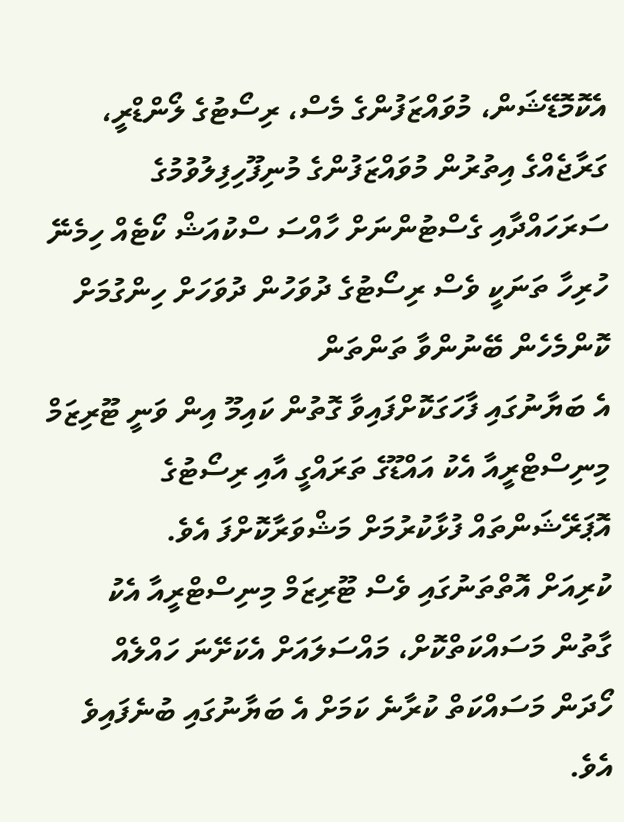އެކޮމޮޑޭޝަން، މުވައްޒަފުންގެ މެސް، ރިސޯޓުގެ ލޯންޑްރީ، ގަރާޖެއްގެ އިތުރުން މުވައްޒަފުންގެ މުނިފޫހިފިލުވުމުގެ ސަރަހައްދާއި ގެސްޓުންނަށް ހާއްސަ ސްކުއަޝް ކޯޓެއް ހިމެނޭ
ހުރިހާ ތަނަކީ ވެސް ރިސޯޓުގެ ދުވަހުން ދުވަހަށް ހިންގުމަށް ކޮންމެހެން ބޭނުންވާ ތަންތަން
އެ ބަޔާނުގައި ފާހަގަކޮށްފައިވާ ގޮތުން ކައިމޫ އިން ވަނީ ޓޫރިޒަމް މިނިސްޓްރީއާ އެކު އައްޑޫގެ ތަރައްގީ އާއި ރިސޯޓުގެ އޮޕަރޭޝަންތައް ފުޅާކުރުމަށް މަޝްވަރާކޮށްފަ އެވެ.
ކުރިއަށް އޮތްތަނުގައި ވެސް ޓޫރިޒަމް މިނިސްޓްރީއާ އެކު ގާތުން މަސައްކަތްކޮށް، މައްސަލައަށް އެކަށޭނަ ހައްލެއް ހޯދަން މަސައްކަތް ކުރާނެ ކަމަށް އެ ބަޔާނުގައި ބުނެފައިވެ އެވެ.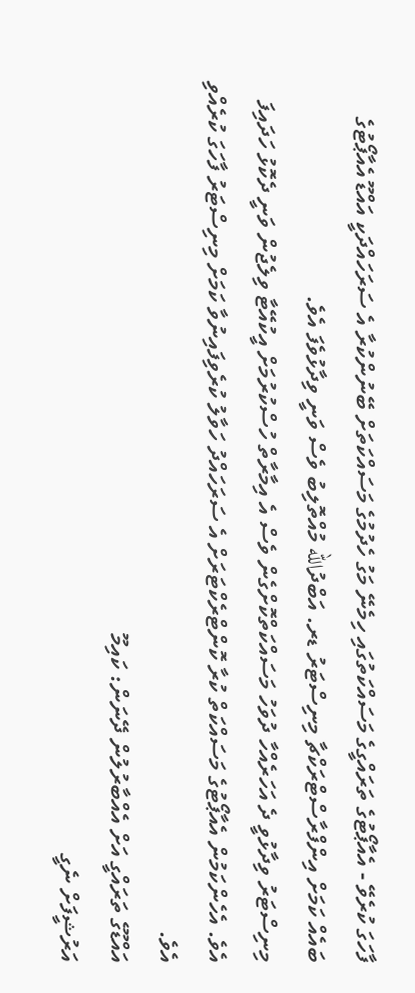ފާހަގަ ކުރެވޭ - އެއާޕޯޓުގެ ތަރައްގީގެ މަސައްކަތުގައި ހިމެނޭ މަގު ހެދުމުގެ މަސައްކަތަށް ބޭނުންކުރާ އެ ސަރަހައްދަކީ އައްޑޫ އެއާޕޯޓުގެ ބައެއް ކަމަށް އިންފްރާސްޓްރަކްޗާ މިނިސްޓަރު ޑރ. އަބްދުالله މުއްތޮލިބު ވެސް ވަނީ ވިދާޅުވެފަ އެވެ.
މިނިސްޓަރު ވިދާޅުވީ ދެ އަހަރެއްހާ ދުވަހު މަސައްކަތްކޮށްގެން ވެސް އެ އިމާރާތް ހުސްކުރުމަށް އީކުއޭޓާ ވިލެޖުން ވަނީ ދެކޮޅު ހަދައިފަ އެވެ. އެހެންކަމުން އެއާޕޯޓުގެ މަސައްކަތް ކުރާ ކޮންޓްރެކްޓަރަށް އެ ސަރަހައްދު ހަވާލު ކުރެވިފައިނުވާ ކަމަށް މިނިސްޓަރު ފާހަގަ ކުރެއްވި އެވެ.
އައްޑޫގެ ތަރައްގީ އަށް އެއްބާރުލުން ދޭނަން: ކައިމޫ
އަރުޝީފަށް ނެގީ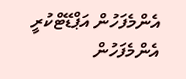އެންމެފަހުން އަޕްޑޭޓްކުރީ
އެންމެފަހުން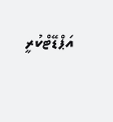އަޕްޑޭޓްކުރީ